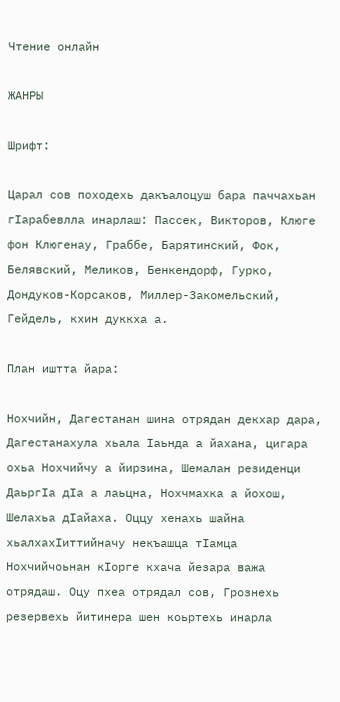Чтение онлайн

ЖАНРЫ

Шрифт:

Царал сов походехь дакъалоцуш бара паччахьан гIарабевлла инарлаш: Пассек, Викторов, Клюге фон Клюгенау, Граббе, Барятинский, Фок, Белявский, Меликов, Бенкендорф, Гурко, Дондуков-Корсаков, Миллер-Закомельский, Гейдель, кхин дуккха а.

План иштта йара:

Нохчийн, Дагестанан шина отрядан декхар дара, Дагестанахула хьала Iаьнда а йахана, цигара охьа Нохчийчу а йирзина, Шемалан резиденци ДаьргIа дIа а лаьцна, Нохчмахка а йохош, Шелахьа дIайаха. Оццу хенахь шайна хьалхахIиттийначу некъашца тIамца Нохчийчоьнан кIорге кхача йезара важа отрядаш. Оцу пхеа отрядал сов, Грознехь резервехь йитинера шен коьртехь инарла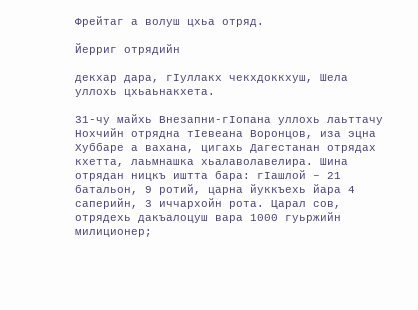Фрейтаг а волуш цхьа отряд.

Йерриг отрядийн

декхар дара, гIуллакх чекхдоккхуш, Шела уллохь цхьаьнакхета.

31-чу майхь Внезапни-гIопана уллохь лаьттачу Нохчийн отрядна тIевеана Воронцов, иза эцна Хуббаре а вахана, цигахь Дагестанан отрядах кхетта, лаьмнашка хьалаволавелира. Шина отрядан ницкъ иштта бара: гIашлой – 21 батальон, 9 ротий, царна йуккъехь йара 4 саперийн, 3 иччархойн рота. Царал сов, отрядехь дакъалоцуш вара 1000 гуьржийн милиционер;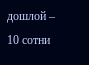дошлой – 10 сотни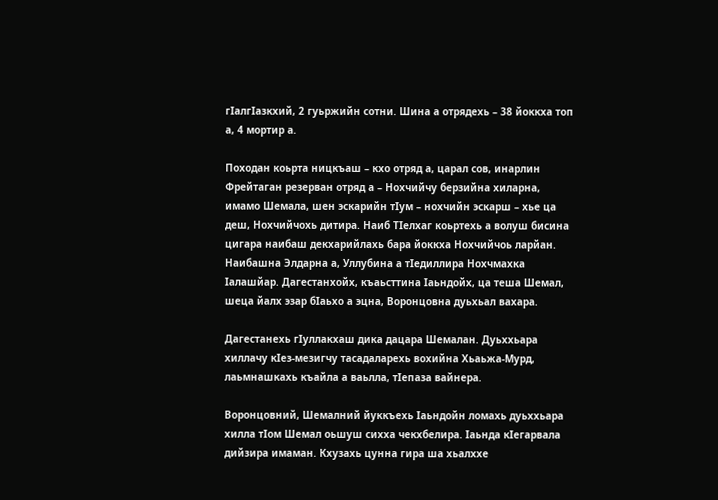гIалгIазкхий, 2 гуьржийн сотни. Шина а отрядехь – 38 йоккха топ а, 4 мортир а.

Походан коьрта ницкъаш – кхо отряд а, царал сов, инарлин Фрейтаган резерван отряд а – Нохчийчу берзийна хиларна, имамо Шемала, шен эскарийн тIум – нохчийн эскарш – хье ца деш, Нохчийчохь дитира. Наиб ТIелхаг коьртехь а волуш бисина цигара наибаш декхарийлахь бара йоккха Нохчийчоь ларйан. Наибашна Элдарна а, Уллубина а тIедиллира Нохчмахка Iалашйар. Дагестанхойх, къаьсттина Iаьндойх, ца теша Шемал, шеца йалх эзар бIаьхо а эцна, Воронцовна дуьхьал вахара.

Дагестанехь гIуллакхаш дика дацара Шемалан. Дуьххьара хиллачу кIез-мезигчу тасадаларехь вохийна Хьаьжа-Мурд, лаьмнашкахь къайла а ваьлла, тIепаза вайнера.

Воронцовний, Шемалний йуккъехь Iаьндойн ломахь дуьххьара хилла тIом Шемал оьшуш сихха чекхбелира. Iаьнда кIегарвала дийзира имаман. Кхузахь цунна гира ша хьалххе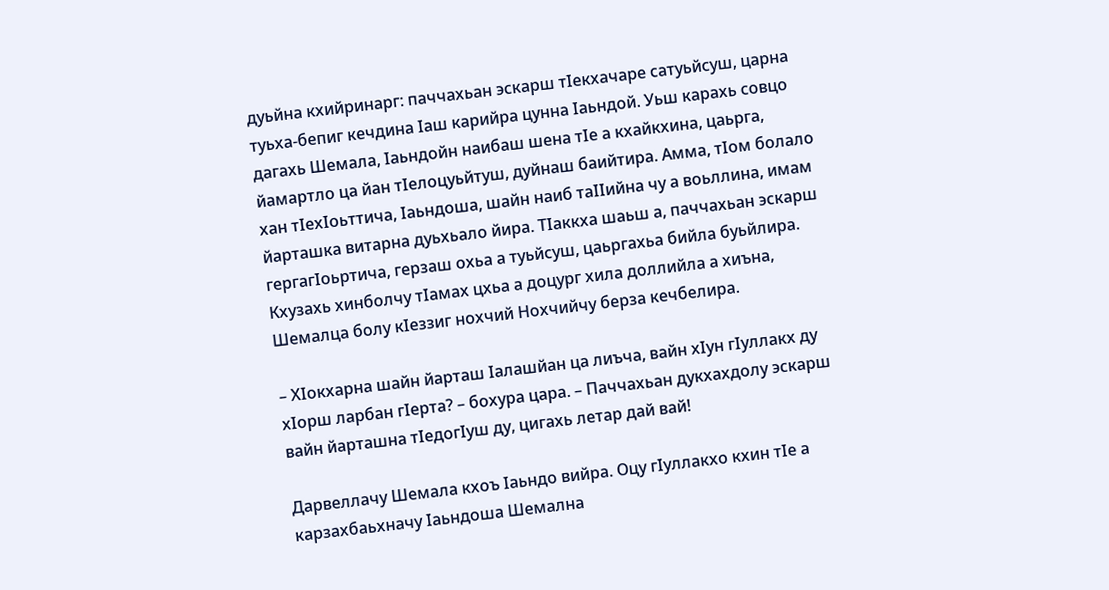дуьйна кхийринарг: паччахьан эскарш тIекхачаре сатуьйсуш, царна туьха-бепиг кечдина Iаш карийра цунна Iаьндой. Уьш карахь совцо дагахь Шемала, Iаьндойн наибаш шена тIе а кхайкхина, цаьрга, йамартло ца йан тIелоцуьйтуш, дуйнаш баийтира. Амма, тIом болало хан тIехIоьттича, Iаьндоша, шайн наиб таIIийна чу а воьллина, имам йарташка витарна дуьхьало йира. ТIаккха шаьш а, паччахьан эскарш гергагIоьртича, герзаш охьа а туьйсуш, цаьргахьа бийла буьйлира. Кхузахь хинболчу тIамах цхьа а доцург хила доллийла а хиъна, Шемалца болу кIеззиг нохчий Нохчийчу берза кечбелира.

– ХIокхарна шайн йарташ Iалашйан ца лиъча, вайн хIун гIуллакх ду хIорш ларбан гIерта? – бохура цара. – Паччахьан дукхахдолу эскарш вайн йарташна тIедогIуш ду, цигахь летар дай вай!

Дарвеллачу Шемала кхоъ Iаьндо вийра. Оцу гIуллакхо кхин тIе а карзахбаьхначу Iаьндоша Шемална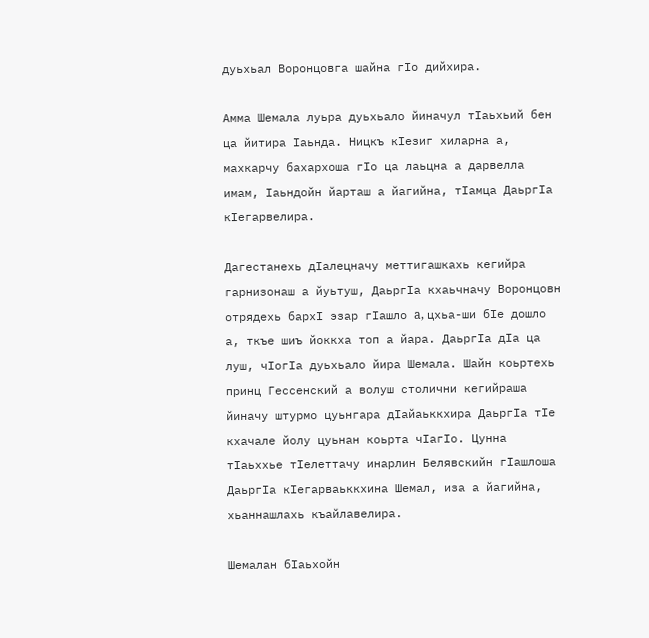дуьхьал Воронцовга шайна гIo дийхира.

Амма Шемала луьра дуьхьало йиначул тIаьхьий бен ца йитира Iаьнда. Ницкъ кIезиг хиларна а, махкарчу бахархоша гIo ца лаьцна а дарвелла имам, Iаьндойн йарташ а йагийна, тIамца ДаьргIа кIегарвелира.

Дагестанехь дIалецначу меттигашкахь кегийра гарнизонаш а йуьтуш, ДаьргIа кхаьчначу Воронцовн отрядехь бархI эзар гIашло a, цхьa-ши бIе дошло а, ткъе шиъ йоккха топ а йара. ДаьргIа дIа ца луш, чIогIа дуьхьало йира Шемала. Шайн коьртехь принц Гессенский а волуш столични кегийраша йиначу штурмо цуьнгара дIайаьккхира ДаьргIа тIе кхачале йолу цуьнан коьрта чIагIо. Цунна тIаьххье тIелеттачу инарлин Белявскийн гIашлоша ДаьргIа кIегарваьккхина Шемал, иза а йагийна, хьаннашлахь къайлавелира.

Шемалан бIаьхойн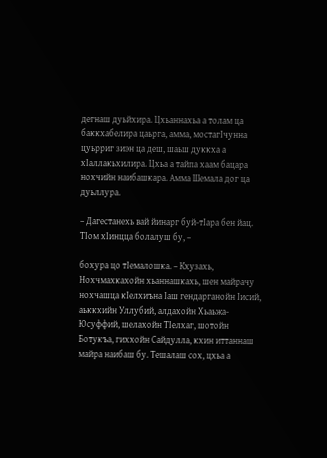дегнаш дуьйхира. Цхьаннахьа а толам ца баккхабелира цаьрга, амма, мостагIчунна цуьрриг зиэн ца деш, шаьш дуккха а хIаллакьхилира. Цхьа а тайпа хаам бацара нохчийн наибашкара. Амма Шемала дог ца дуьллура.

– Дагестанехь вай йинарг буй-тIара бен йац. ТIом хIинцца болалуш бу, –

бохура цо тIемалошка. – Кхузахь, Нохчмахкахойн хьаннашкахь, шен майрачу нохчашца кIелхиъна Iаш гендарганойн Iисий, аьккхийн Уллубий, алдахойн Хьаьжа-Юсуффий, шелахойн ТIелхаг, шотойн Ботукъа, гиххойн Сайдулла, кхин иттаннаш майра наибаш бу. Тешалаш сох, цхьа а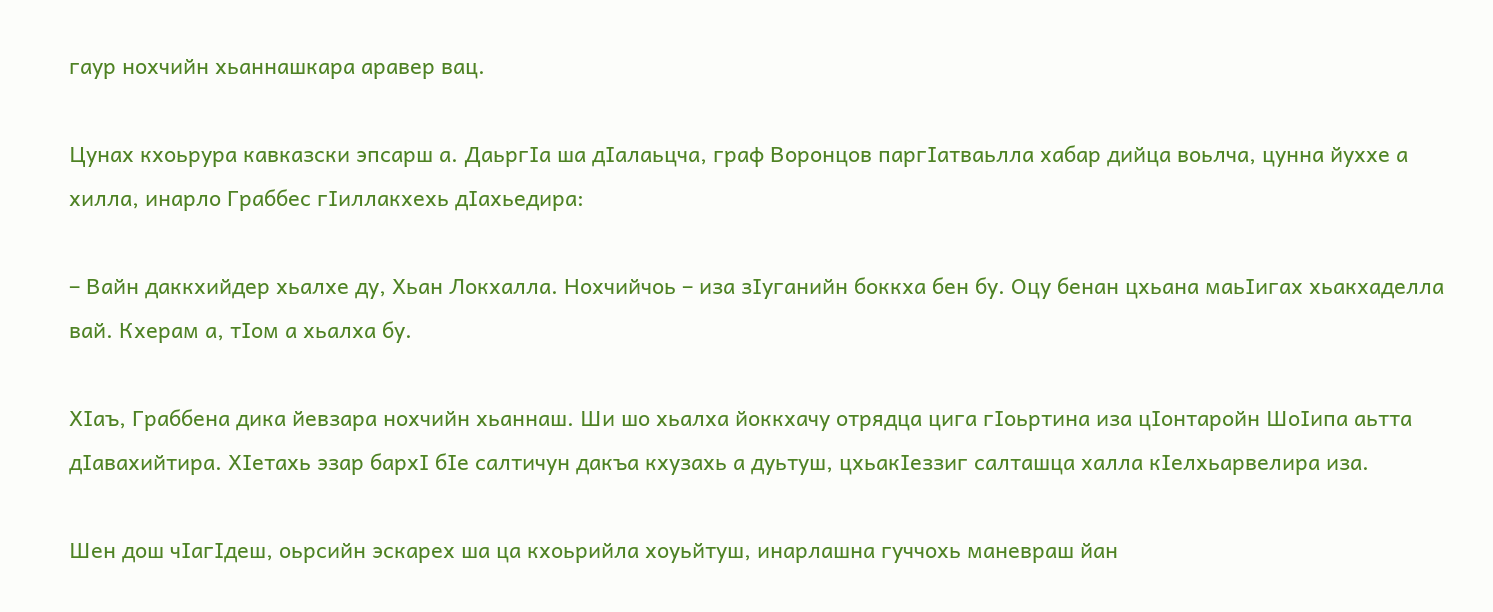гаур нохчийн хьаннашкара аравер вац.

Цунах кхоьрура кавказски эпсарш а. ДаьргIа ша дIалаьцча, граф Воронцов паргIатваьлла хабар дийца воьлча, цунна йуххе а хилла, инарло Граббес гIиллакхехь дIахьедира:

– Вайн даккхийдер хьалхе ду, Хьан Локхалла. Нохчийчоь – иза зIуганийн боккха бен бу. Оцу бенан цхьана маьIигах хьакхаделла вай. Кхерам а, тIом а хьалха бу.

ХIаъ, Граббена дика йевзара нохчийн хьаннаш. Ши шо хьалха йоккхачу отрядца цига гIоьртина иза цIонтаройн ШоIипа аьтта дIавахийтира. ХIетахь эзар бархI бIе салтичун дакъа кхузахь а дуьтуш, цхьакIеззиг салташца халла кIелхьарвелира иза.

Шен дош чIагIдеш, оьрсийн эскарех ша ца кхоьрийла хоуьйтуш, инарлашна гуччохь маневраш йан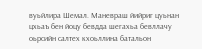вуьйлира Шемал. Маневраш йийриг цуьнан цхьаъ бен йоцу бевдда шегахьа бевллачу оьрсийн салтех кхоьллина батальон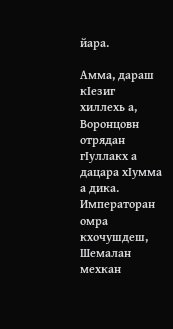йара.

Амма, дараш кIезиг хиллехь а, Воронцовн отрядан гIуллакх а дацара хIумма а дика. Императоран омра кхочушдеш, Шемалан мехкан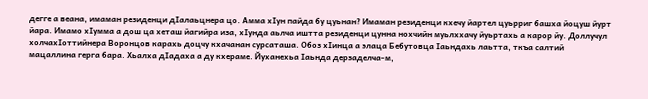дегге а веана, имаман резиденци дIалаьцнера цо. Амма хIун пайда бу цуьнан? Имаман резиденци кхечу йартел цуьрриг башха йоцуш йурт йара. Имамо хIумма а дош ца хеташ йагийра иза, хIунда аьлча иштта резиденци цунна нохчийн муьлххачу йуьртахь а карор йу. Доллучул холчахIоттийнера Воронцов карахь доцчу кхачанан сурсаташа. Обоз хIинца а элаца Бебутовца Iаьндахь лаьтта, ткъа салтий мацаллина герга бара. Хьалха дIадаха а ду кхераме. Йуханехьа Iаьнда дерзаделча-м,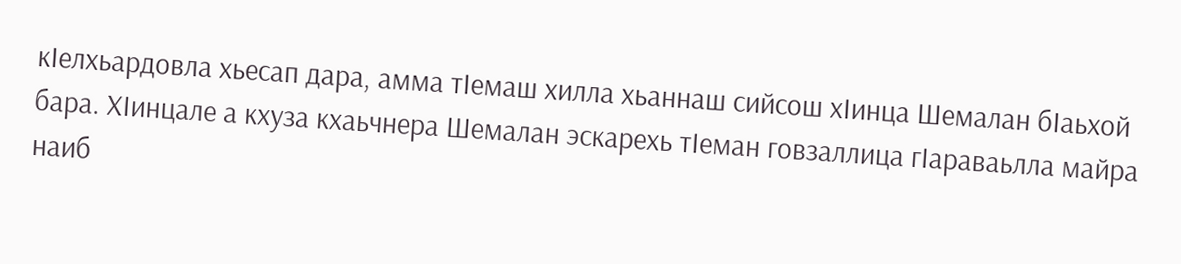кIелхьардовла хьесап дара, амма тIемаш хилла хьаннаш сийсош хIинца Шемалан бIаьхой бара. ХIинцале а кхуза кхаьчнера Шемалан эскарехь тIеман говзаллица гIараваьлла майра наиб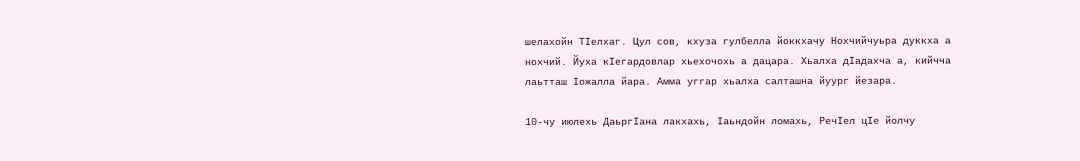шелахойн ТIелхаг. Цул сов, кхуза гулбелла йоккхачу Нохчийчуьра дуккха а нохчий. Йуха кIегардовлар хьехочохь а дацара. Хьалха дIадахча а, кийчча лаьтташ Iожалла йара. Амма уггар хьалха салташна йуург йезара.

10-чу июлехь ДаьргIана лакхахь, Iаьндойн ломахь, РечIел цIе йолчу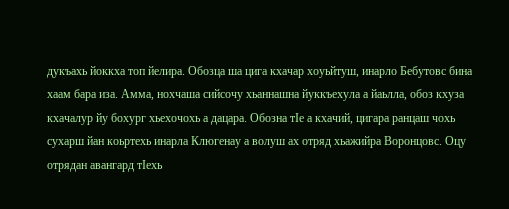дукъахь йоккха топ йелира. Обозца ша цига кхачар хоуьйтуш, инарло Бебутовс бина хаам бара иза. Амма, нохчаша сийсочу хьаннашна йуккъехула а йаьлла, обоз кхуза кхачалур йу бохург хьехочохь а дацара. Обозна тIе а кхачий, цигара ранцаш чохь сухарш йан коьртехь инарла Клюгенау а волуш ах отряд хьажийра Воронцовс. Оцу отрядан авангард тIехь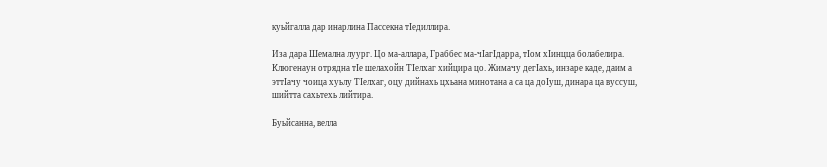куьйгалла дар инарлина Пассекна тIедиллира.

Иза дара Шемална луург. Цо ма-аллара, Граббес ма-чIагIдарра, тIом хIинцца болабелира. Клюгенаун отрядна тIе шелахойн ТIелхаг хийцира цо. Жимачу дегIахь, инзаре каде, даим а эттIачу чоица хуьлу ТIелхаг, оцу дийнахь цхьана минотана а са ца доIуш, динара ца вуссуш, шийтта сахьтехь лийтира.

Буьйсанна, велла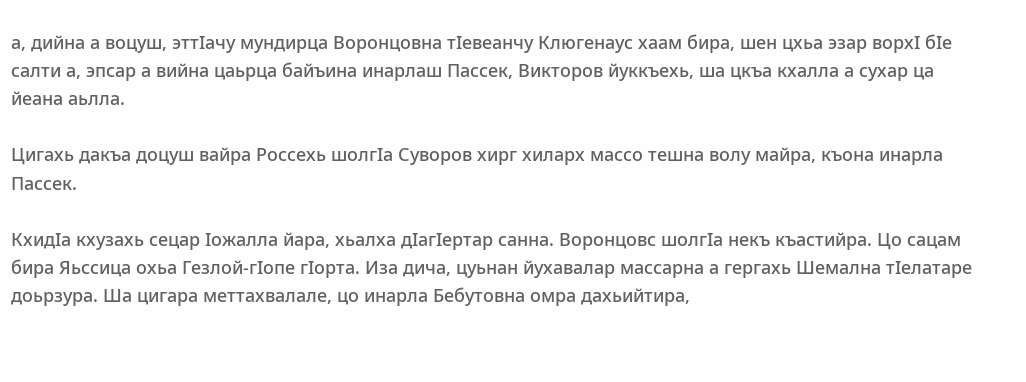а, дийна а воцуш, эттIачу мундирца Воронцовна тIевеанчу Клюгенаус хаам бира, шен цхьа эзар ворхI бIе салти а, эпсар а вийна цаьрца байъина инарлаш Пассек, Викторов йуккъехь, ша цкъа кхалла а сухар ца йеана аьлла.

Цигахь дакъа доцуш вайра Россехь шолгIа Суворов хирг хиларх массо тешна волу майра, къона инарла Пассек.

КхидIа кхузахь сецар Iожалла йара, хьалха дIагIертар санна. Воронцовс шолгIа некъ къастийра. Цо сацам бира Яьссица охьа Гезлой-гIопе гIорта. Иза дича, цуьнан йухавалар массарна а гергахь Шемална тIелатаре доьрзура. Ша цигара меттахвалале, цо инарла Бебутовна омра дахьийтира,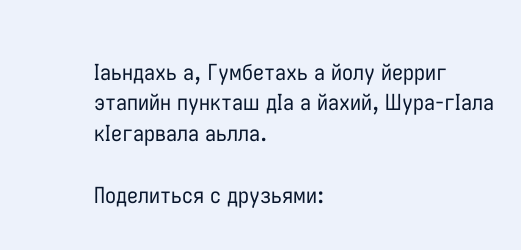Iаьндахь а, Гумбетахь а йолу йерриг этапийн пункташ дIа а йахий, Шура-гIала кIегарвала аьлла.

Поделиться с друзьями: